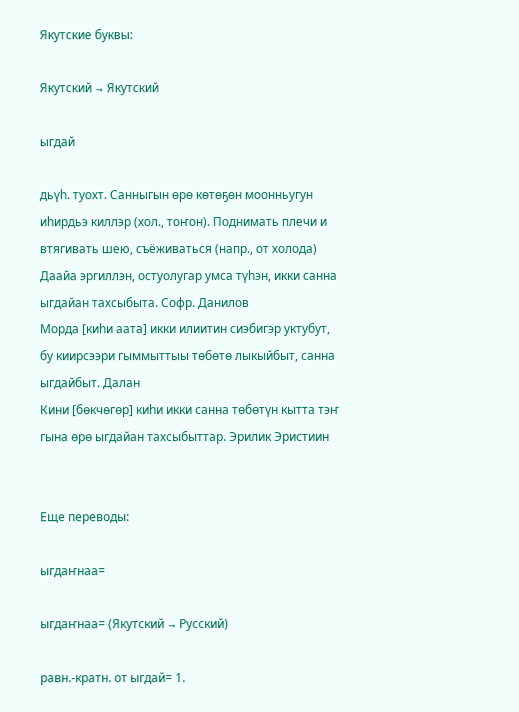Якутские буквы:

Якутский → Якутский

ыгдай

дьүһ. туохт. Санныгын өрө көтөҕөн моонньугун иһирдьэ киллэр (хол., тоҥон). Поднимать плечи и втягивать шею, съёживаться (напр., от холода)
Даайа эргиллэн, остуолугар умса түһэн, икки санна ыгдайан тахсыбыта. Софр. Данилов
Морда [киһи аата] икки илиитин сиэбигэр уктубут, бу киирсээри гыммыттыы төбөтө лыкыйбыт, санна ыгдайбыт. Далан
Кини [бөкчөгөр] киһи икки санна төбөтүн кытта тэҥ гына өрө ыгдайан тахсыбыттар. Эрилик Эристиин


Еще переводы:

ыгдаҥнаа=

ыгдаҥнаа= (Якутский → Русский)

равн.-кратн. от ыгдай= 1.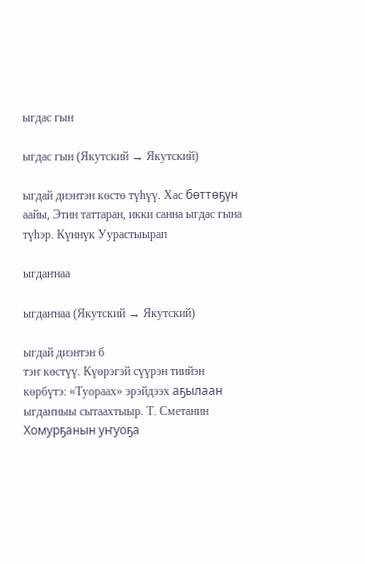ыгдас гын

ыгдас гын (Якутский → Якутский)

ыгдай диэнтэн көстө түһүү. Хас бөттөҕүн аайы, Этин таттаран, икки санна ыгдас гына түһэр. Күннүк Уурастыырап

ыгдаҥнаа

ыгдаҥнаа (Якутский → Якутский)

ыгдай диэнтэн б
тэҥ көстүү. Күөрэгэй сүүрэн тиийэн көрбүтэ: «Туораах» эрэйдээх аҕылаан ыгдаҥныы сытаахтыыр. Т. Сметанин
Хомурҕанын уҥуоҕа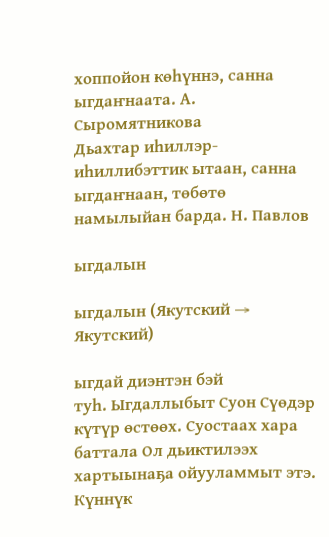хоппойон көһүннэ, санна ыгдаҥнаата. А. Сыромятникова
Дьахтар иһиллэр-иһиллибэттик ытаан, санна ыгдаҥнаан, төбөтө намылыйан барда. Н. Павлов

ыгдалын

ыгдалын (Якутский → Якутский)

ыгдай диэнтэн бэй
туһ. Ыгдаллыбыт Суон Сүөдэр күтүр өстөөх. Суостаах хара баттала Ол дьиктилээх хартыынаҕа ойууламмыт этэ. Күннүк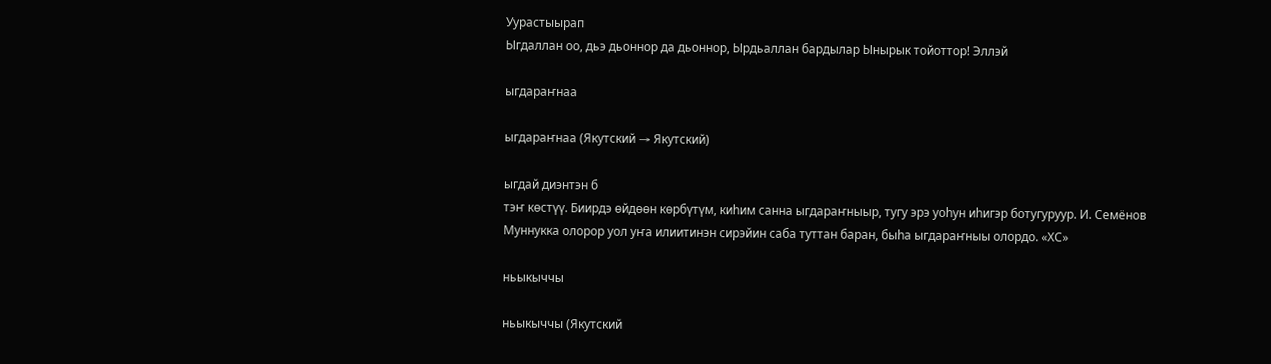Уурастыырап
Ыгдаллан оо, дьэ дьоннор да дьоннор, Ырдьаллан бардылар Ынырык тойоттор! Эллэй

ыгдараҥнаа

ыгдараҥнаа (Якутский → Якутский)

ыгдай диэнтэн б
тэҥ көстүү. Биирдэ өйдөөн көрбүтүм, киһим санна ыгдараҥныыр, тугу эрэ уоһун иһигэр ботугуруур. И. Семёнов
Муннукка олорор уол уҥа илиитинэн сирэйин саба туттан баран, быһа ыгдараҥныы олордо. «ХС»

ньыкыччы

ньыкыччы (Якутский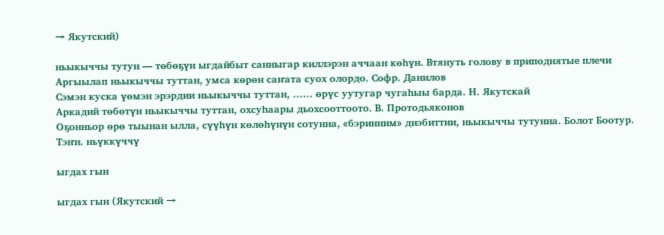→ Якутский)

ньыкыччы тутун — төбөҕүн ыгдайбыт санныгар киллэрэн аччаан көһүн. Втянуть голову в приподнятые плечи
Аргыылап ньыкыччы туттан, умса көрөн саҥата суох олордо. Софр. Данилов
Сэмэн куска үөмэн эрэрдии ньыкыччы туттан, …… өрүс уутугар чугаһыы барда. Н. Якутскай
Аркадий төбөтүн ньыкыччы туттан, охсуһаары дьохсооттоото. В. Протодьяконов
Оҕонньор өрө тыынан ылла, сүүһүн көлөһүнүн сотунна, «бэринним» диэбиттии, ньыкыччы тутунна. Болот Боотур. Тэҥн. ньүккүччү

ыгдах гын

ыгдах гын (Якутский →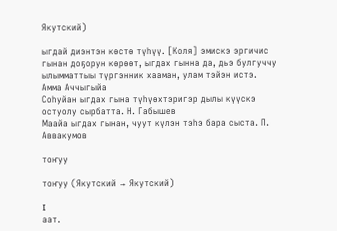Якутский)

ыгдай диэнтэн көстө түһүү. [Коля] эмискэ эргичис гынан доҕорун көрөөт, ыгдах гынна да, дьэ булгуччу ылымматтыы түргэнник хааман, улам тэйэн истэ. Амма Аччыгыйа
Соһуйан ыгдах гына түһүөхтэригэр дылы күүскэ остуолу сырбатта. Н. Габышев
Маайа ыгдах гынан, чуут күлэн тэһэ бара сыста. П. Аввакумов

тоҥуу

тоҥуу (Якутский → Якутский)

I
аат.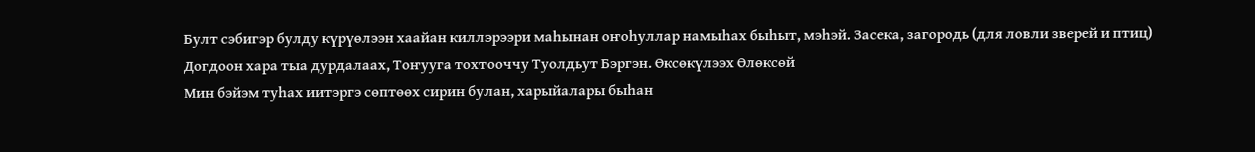Булт сэбигэр булду күрүөлээн хаайан киллэрээри маһынан оҥоһуллар намыһах быһыт, мэһэй. Засека, загородь (для ловли зверей и птиц)
Догдоон хара тыа дурдалаах, Тоҥууга тохтооччу Туолдьут Бэргэн. Өксөкүлээх Өлөксөй
Мин бэйэм туһах иитэргэ сөптөөх сирин булан, харыйалары быһан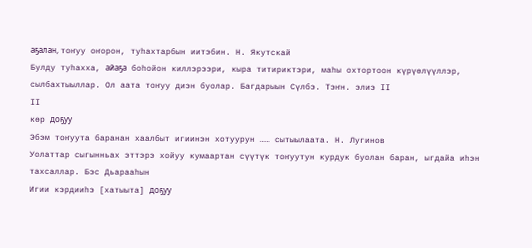аҕалан, тоҥуу оҥорон, туһахтарбын иитэбин. Н. Якутскай
Булду туһахха, айаҕа боһойон киллэрээри, кыра титириктэри, маһы охтортоон күрүөлүүллэр, сылбахтыыллар. Ол аата тоҥуу диэн буолар. Багдарыын Сүлбэ. Тэҥн. элиэ II
II
көр доҕуу
Эбэм тоҥуута баранан хаалбыт игиинэн хотуурун …… сытыылаата. Н. Лугинов
Уолаттар сыгынньах эттэрэ хойуу кумаартан сүүтүк тоҥуутун курдук буолан баран, ыгдайа иһэн тахсаллар. Бэс Дьарааһын
Игии кэрдииһэ [хатыыта] доҕуу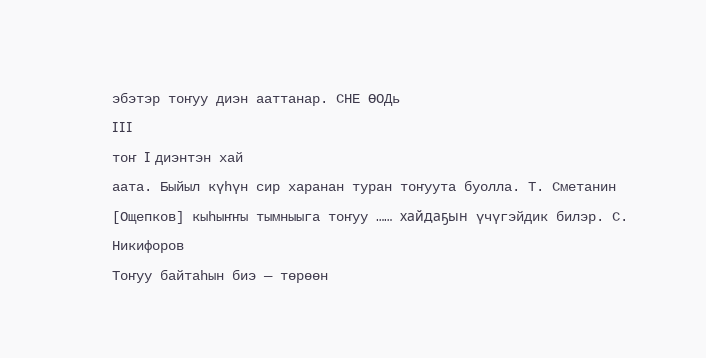эбэтэр тоҥуу диэн ааттанар. СНЕ ӨОДь
III
тоҥ I диэнтэн хай
аата. Быйыл күһүн сир харанан туран тоҥуута буолла. Т. Сметанин
[Ощепков] кыһыҥҥы тымныыга тоҥуу …… хайдаҕын үчүгэйдик билэр. С. Никифоров
Тоҥуу байтаһын биэ — төрөөн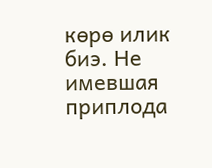көрө илик биэ. Не имевшая приплода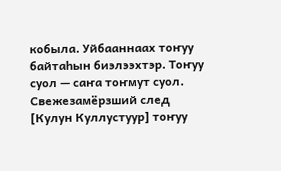кобыла. Уйбааннаах тоҥуу байтаһын биэлээхтэр. Тоҥуу суол — саҥа тоҥмут суол. Свежезамёрзший след
[Кулун Куллустуур] тоҥуу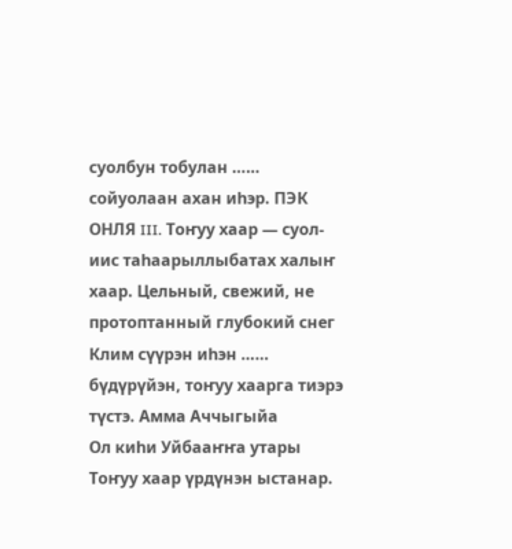суолбун тобулан …… сойуолаан ахан иһэр. ПЭК ОНЛЯ III. Тоҥуу хаар — суол-иис таһаарыллыбатах халыҥ хаар. Цельный, свежий, не протоптанный глубокий снег
Клим сүүрэн иһэн …… бүдүрүйэн, тоҥуу хаарга тиэрэ түстэ. Амма Аччыгыйа
Ол киһи Уйбааҥҥа утары Тоҥуу хаар үрдүнэн ыстанар.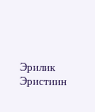Эрилик Эристиин